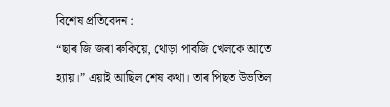বিশেষ প্ৰতিবেদন :
“ছাৰ জি জৰা ৰুকিয়ে, থোড়া পাবজি খেলকে আতে হ্যায়।” এয়াই আছিল শেষ কথা। তাৰ পিছত উভতিল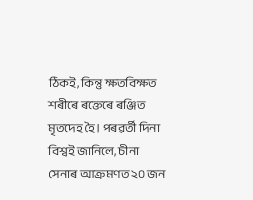ঠিকই, কিন্তু ক্ষতবিক্ষত শৰীৰে ৰক্তেৰে ৰঞ্জিত মৃতদেহ হৈ। পৰৱৰ্তী দিনা বিশ্বই জানিলে, চীনা সেনাৰ আক্ৰমণত ২০ জন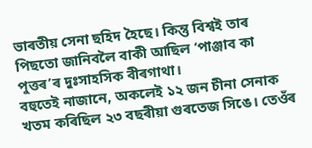ভাৰতীয় সেনা ছহিদ হৈছে। কিন্তু বিশ্বই তাৰ পিছতো জানিবলৈ বাকী আছিল ‘পাঞ্জাব কা পুত্তৰ’ৰ দুঃসাহসিক বীৰগাথা।
বহুতেই নাজানে, অকলেই ১২ জন চীনা সেনাক খতম কৰিছিল ২৩ বছৰীয়া গুৰতেজ সিঙে। তেওঁৰ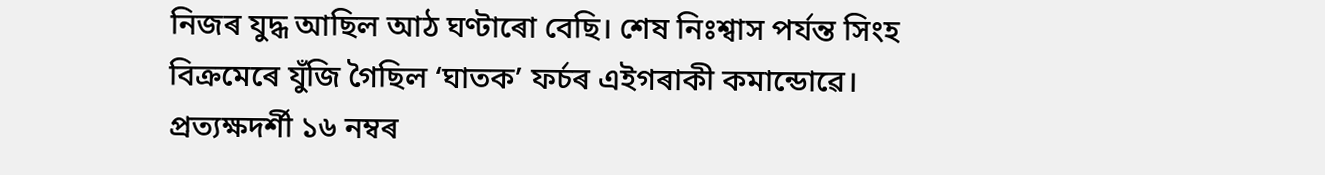নিজৰ যুদ্ধ আছিল আঠ ঘণ্টাৰো বেছি। শেষ নিঃশ্বাস পর্যন্ত সিংহ বিক্রমেৰে যুঁজি গৈছিল ‘ঘাতক’ ফৰ্চৰ এইগৰাকী কমান্ডোৱে।
প্রত্যক্ষদর্শী ১৬ নম্বৰ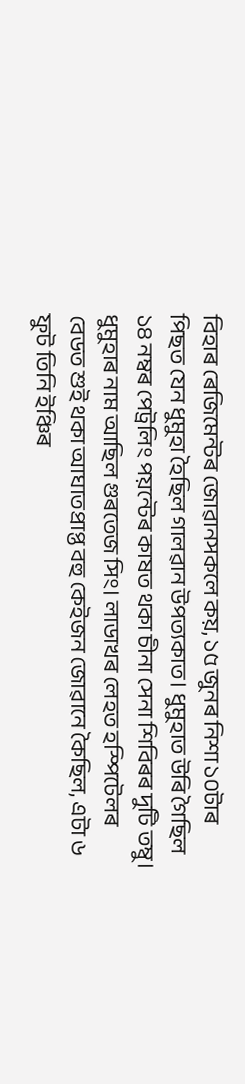বিহাৰ ৰেজিমেন্টৰ জোৱানসকলে কয়, ১৫ জুনৰ নিশা ১০টাৰ পিছত যেন ধুমুহা হৈছিল গালৱান উপত্যকাত। ধুমুহাত উৰি গৈছিল ১৪ নম্বৰ পেট্রলিং পয়ন্টেৰ কাষত থকা চীনা সেনা শিবিৰৰ দুটি তম্বু। ধুমুহাৰ নাম আছিল গুৰতেজ সিং। লাডাখৰ লেহত হস্পিটেলৰ বেডত শুই থকা আঘাতপ্ৰাপ্ত বহু কেইজন জোৱানে কৈছিল, এটা ৬ ফুট তিনি ইঞ্চিৰ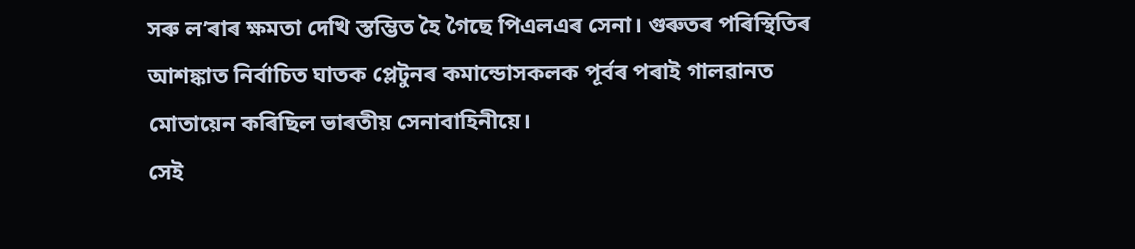সৰু ল’ৰাৰ ক্ষমতা দেখি স্তম্ভিত হৈ গৈছে পিএলএৰ সেনা। গুৰুতৰ পৰিস্থিতিৰ আশঙ্কাত নিৰ্বাচিত ঘাতক প্লেটুনৰ কমান্ডোসকলক পূৰ্বৰ পৰাই গালৱানত মোতায়েন কৰিছিল ভাৰতীয় সেনাবাহিনীয়ে।
সেই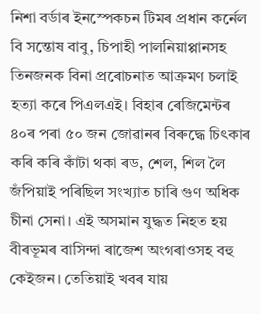নিশা বর্ডাৰ ইনস্পেকচন টিমৰ প্রধান কর্নেল বি সন্তোষ বাবু, চিপাহী পালনিয়াপ্পানসহ তিনজনক বিনা প্রৰোচনাত আক্ৰমণ চলাই হত্যা কৰে পিএলএই। বিহাৰ ৰেজিমেন্টৰ ৪০ৰ পৰা ৫০ জন জোৱানৰ বিৰুদ্ধে চিৎকাৰ কৰি কৰি কাঁটা থকা ৰড, শেল, শিল লৈ জঁপিয়াই পৰিছিল সংখ্যাত চাৰি গুণ অধিক চীনা সেনা। এই অসমান যুদ্ধত নিহত হয় বীৰভূমৰ বাসিন্দা ৰাজেশ অংগৰাওসহ বহু কেইজন। তেতিয়াই খবৰ যায়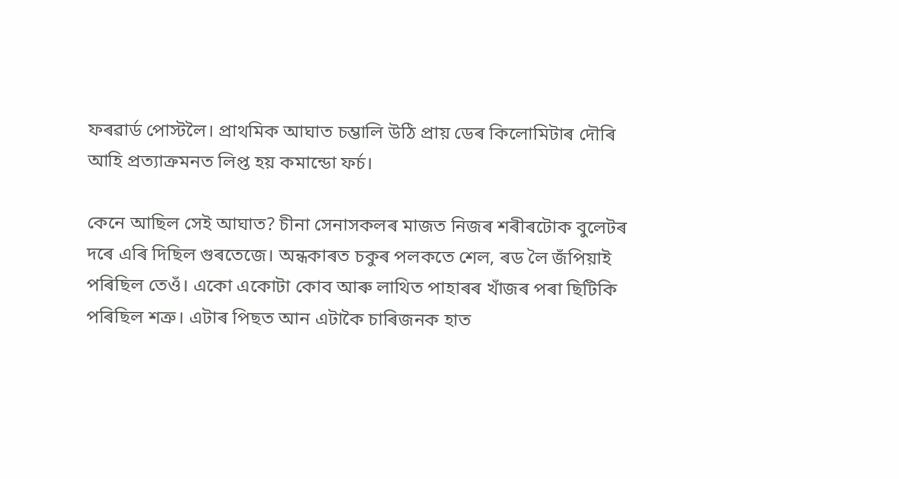ফৰৱার্ড পোস্টলৈ। প্রাথমিক আঘাত চম্ভালি উঠি প্রায় ডেৰ কিলোমিটাৰ দৌৰি আহি প্ৰত্যাক্ৰমনত লিপ্ত হয় কমান্ডো ফৰ্চ।

কেনে আছিল সেই আঘাত? চীনা সেনাসকলৰ মাজত নিজৰ শৰীৰটোক বুলেটৰ দৰে এৰি দিছিল গুৰতেজে। অন্ধকাৰত চকুৰ পলকতে শেল, ৰড লৈ জঁপিয়াই পৰিছিল তেওঁ। একো একোটা কোব আৰু লাথিত পাহাৰৰ খাঁজৰ পৰা ছিটিকি পৰিছিল শত্ৰু। এটাৰ পিছত আন এটাকৈ চাৰিজনক হাত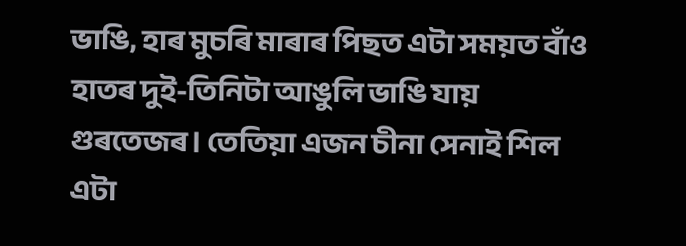ভাঙি, হাৰ মুচৰি মাৰাৰ পিছত এটা সময়ত বাঁও হাতৰ দুই-তিনিটা আঙুলি ভাঙি যায় গুৰতেজৰ। তেতিয়া এজন চীনা সেনাই শিল এটা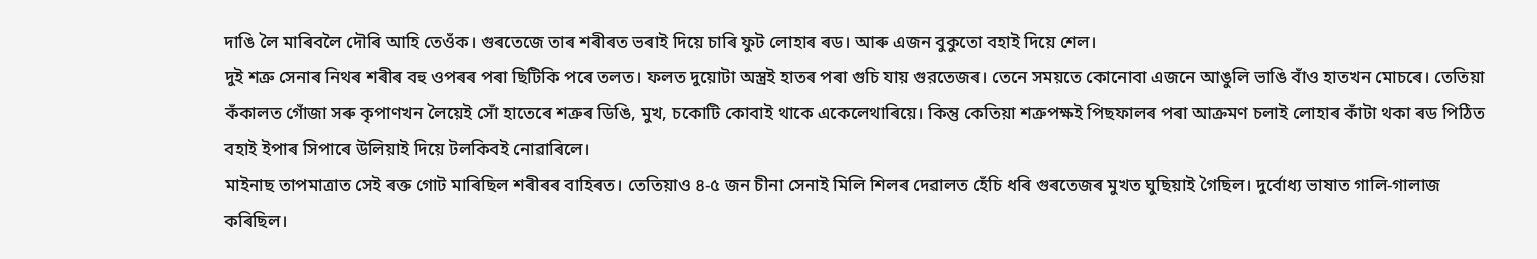দাঙি লৈ মাৰিবলৈ দৌৰি আহি তেওঁক। গুৰতেজে তাৰ শৰীৰত ভৰাই দিয়ে চাৰি ফুট লোহাৰ ৰড। আৰু এজন বুকুতো বহাই দিয়ে শেল।
দুই শত্রু সেনাৰ নিথৰ শৰীৰ বহু ওপৰৰ পৰা ছিটিকি পৰে তলত। ফলত দুয়োটা অস্ত্রই হাতৰ পৰা গুচি যায় গুরতেজৰ। তেনে সময়তে কোনোবা এজনে আঙুলি ভাঙি বাঁও হাতখন মোচৰে। তেতিয়া কঁকালত গোঁজা সৰু কৃপাণখন লৈয়েই সোঁ হাতেৰে শত্রুৰ ডিঙি, মুখ, চকোটি কোবাই থাকে একেলেথাৰিয়ে। কিন্তু কেতিয়া শত্রুপক্ষই পিছফালৰ পৰা আক্ৰমণ চলাই লোহাৰ কাঁটা থকা ৰড পিঠিত বহাই ইপাৰ সিপাৰে উলিয়াই দিয়ে টলকিবই নোৱাৰিলে।
মাইনাছ তাপমাত্রাত সেই ৰক্ত গোট মাৰিছিল শৰীৰৰ বাহিৰত। তেতিয়াও ৪-৫ জন চীনা সেনাই মিলি শিলৰ দেৱালত হেঁচি ধৰি গুৰতেজৰ মুখত ঘুছিয়াই গৈছিল। দুর্বোধ্য ভাষাত গালি-গালাজ কৰিছিল।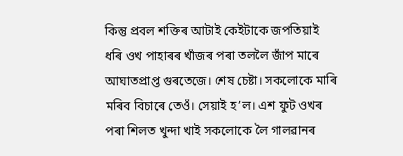কিন্তু প্রবল শক্তিৰ আটাই কেইটাকে জপতিয়াই ধৰি ওখ পাহাৰৰ খাঁজৰ পৰা তললৈ জাঁপ মাৰে আঘাতপ্ৰাপ্ত গুৰতেজে। শেষ চেষ্টা। সকলোকে মাৰি মৰিব বিচাৰে তেওঁ। সেয়াই হ’ল। এশ ফুট ওখৰ পৰা শিলত খুন্দা খাই সকলোকে লৈ গালৱানৰ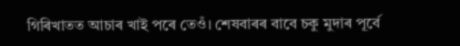গিৰিখাতত আচাৰ খাই পৰে তেওঁ। শেষবাৰৰ বাবে চকু মুদাৰ পূৰ্বে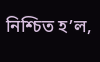নিশ্চিত হ’ল,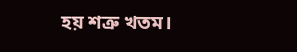হয় শত্রু খতম।